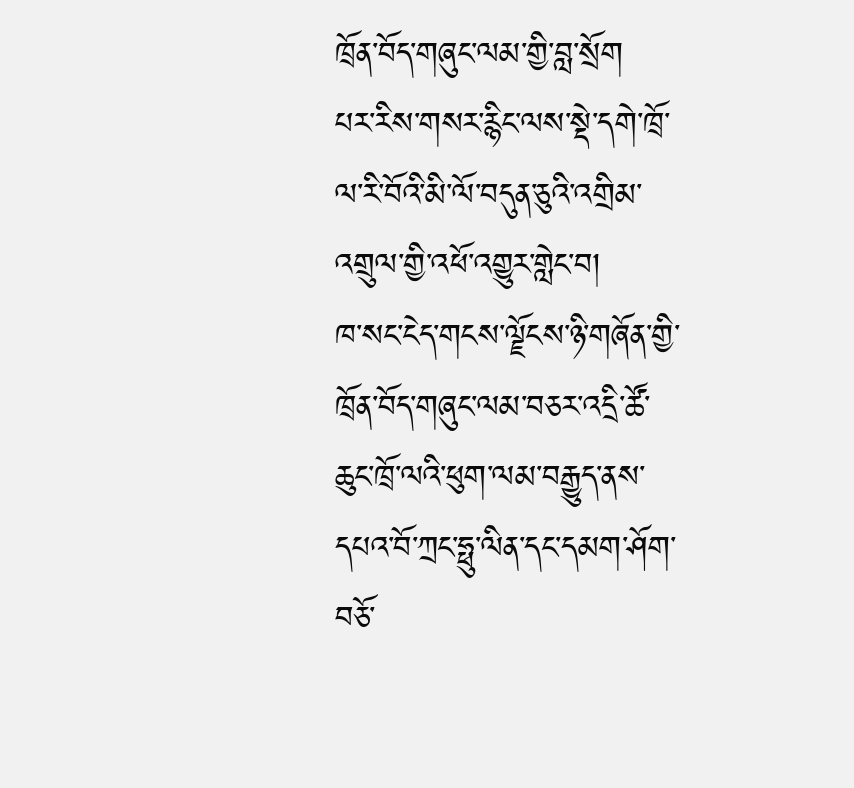ཁྲོན་བོད་གཞུང་ལམ་གྱི་བླ་སྲོག
པར་རིས་གསར་རྙིང་ལས་སྡེ་དགེ་ཁྲོ་ལ་རི་བོའི་མི་ལོ་བདུན་ཅུའི་འགྲིམ་འགྲུལ་གྱི་འཕོ་འགྱུར་གླེང་བ།
ཁ་སང་ངེད་གངས་ལྗོངས་ཉི་གཞོན་གྱི་ཁྲོན་བོད་གཞུང་ལམ་བཅར་འདྲི་ཚོ་ཆུང་ཁྲོ་ལའི་ཕུག་ལམ་བརྒྱུད་ནས་དཔའ་བོ་ཀྲང་ཧྥུ་ལིན་དང་དམག་ཤོག་བཅོ་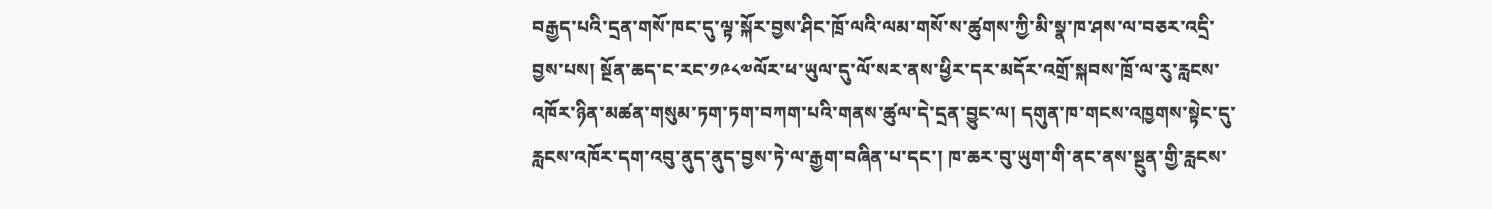བརྒྱད་པའི་དྲན་གསོ་ཁང་དུ་ལྟ་སྐོར་བྱས་ཤིང་ཁྲོ་ལའི་ལམ་གསོ་ས་ཚུགས་ཀྱི་མི་སྣ་ཁ་ཤས་ལ་བཅར་འདྲི་བྱས་པས། སྔོན་ཆད་ང་རང་༡༩༨༧ལོར་ཕ་ཡུལ་དུ་ལོ་སར་ནས་ཕྱིར་དར་མདོར་འགྲོ་སྐབས་ཁྲོ་ལ་རུ་རླངས་འཁོར་ཉིན་མཚན་གསུམ་ཏག་ཏག་བཀག་པའི་གནས་ཚུལ་དེ་དྲན་བྱུང་ལ། དགུན་ཁ་གངས་འཁྱགས་སྟེང་དུ་རླངས་འཁོར་དག་འབུ་ནུད་ནུད་བྱས་ཏེ་ལ་རྒྱག་བཞིན་པ་དང་། ཁ་ཆར་བུ་ཡུག་གི་ནང་ནས་སྔུན་གྱི་རླངས་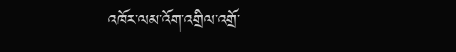འཁོར་ལམ་འོག་འགྲིལ་འགྲོ་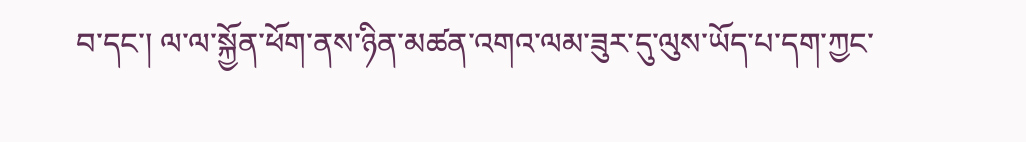བ་དང་། ལ་ལ་སྐྱོན་ཕོག་ནས་ཉིན་མཚན་འགའ་ལམ་ཟུར་དུ་ལུས་ཡོད་པ་དག་ཀྱང་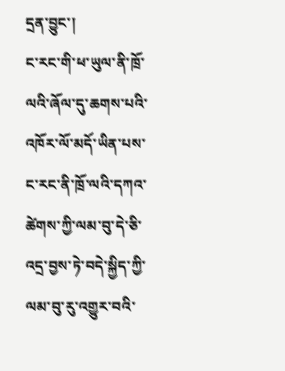དྲན་བྱུང་།
ང་རང་གི་ཕ་ཡུལ་ནི་ཁྲོ་ལའི་ཞོལ་དུ་ཆགས་པའི་འཁོར་ལོ་མདོ་ཡིན་པས་ང་རང་ནི་ཁྲོ་ལའི་དཀའ་ཚེགས་ཀྱི་ལམ་བུ་དེ་ཅི་འདྲ་བྱས་ཏེ་བདེ་སྐྱིད་ཀྱི་ལམ་བུ་རུ་འགྱུར་བའི་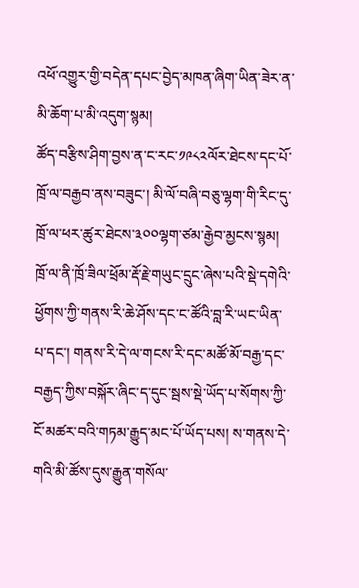འཕོ་འགྱུར་གྱི་བདེན་དཔང་བྱེད་མཁན་ཞིག་ཡིན་ཟེར་ན་མི་ཆོག་པ་མི་འདུག་སྙམ།
ཚོད་བརྩིས་ཤིག་བྱས་ན་ང་རང་༡༩༨༢ལོར་ཐེངས་དང་པོ་ཁྲོ་ལ་བརྒྱབ་ནས་བཟུང་། མི་ལོ་བཞི་བཅུ་ལྷག་གི་རིང་དུ་ཁྲོ་ལ་ཕར་ཚུར་ཐེངས་༣༠༠ལྷག་ཙམ་རྒྱེབ་མྱངས་སྙམ། ཁྲོ་ལ་ནི་ཁྲོ་ཟིལ་ཕྲོམ་རྡོ་རྗེ་གཡུང་དྲུང་ཞེས་པའི་སྡེ་དགེའི་ཕྱོགས་ཀྱི་གནས་རི་ཆེ་ཤོས་དང་ང་ཚོའི་བླ་རི་ཡང་ཡིན་པ་དང་། གནས་རི་དེ་ལ་གངས་རི་དང་མཚོ་མོ་བརྒྱ་དང་བརྒྱད་ཀྱིས་བསྐོར་ཞིང་ད་དུང་སྦས་སྡེ་ཡོད་པ་སོགས་ཀྱི་ངོ་མཚར་བའི་གཏམ་རྒྱུད་མང་པོ་ཡོད་པས། ས་གནས་དེ་གའི་མི་ཚོས་དུས་རྒྱུན་གསོལ་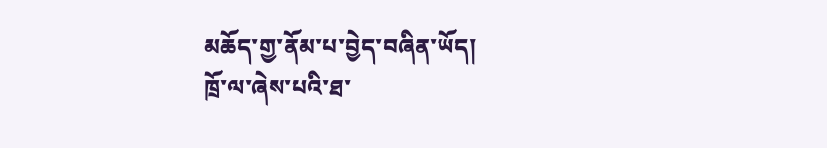མཆོད་གྱ་ནོམ་པ་བྱེད་བཞིན་ཡོད།
ཁྲོ་ལ་ཞེས་པའི་ཐ་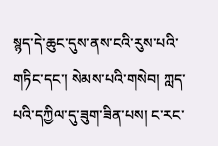སྙད་དེ་ཆུང་དུས་ནས་ངའི་རུས་པའི་གཏིང་དང་། སེམས་པའི་གསེབ། ཀླད་པའི་དཀྱིལ་དུ་ཟུག་ཟིན་པས། ང་རང་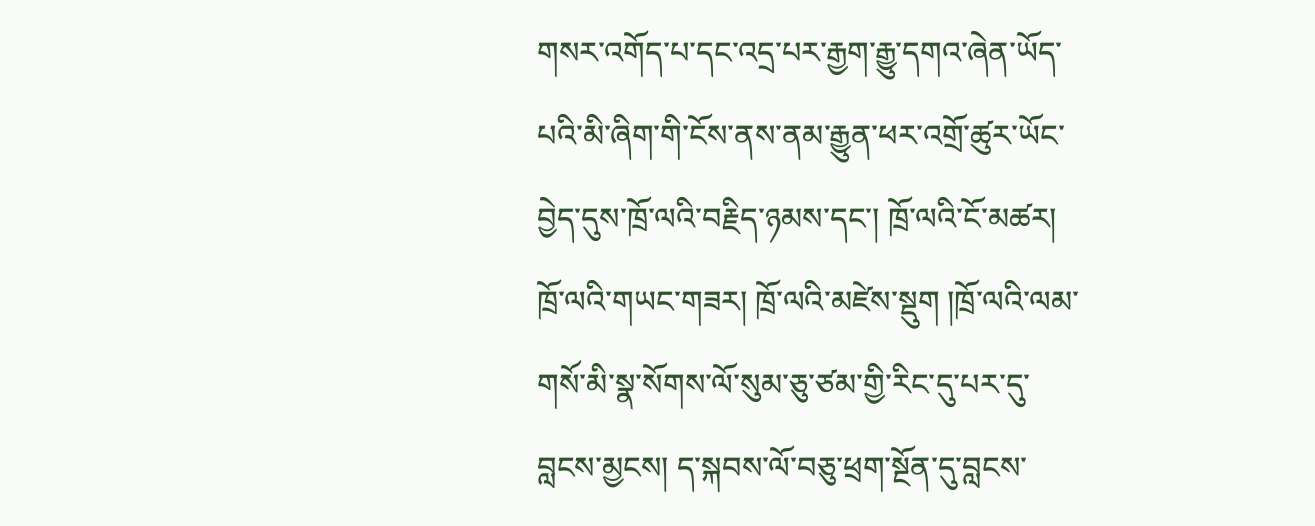གསར་འགོད་པ་དང་འདྲ་པར་རྒྱག་རྒྱུ་དགའ་ཞེན་ཡོད་པའི་མི་ཞིག་གི་ངོས་ནས་ནམ་རྒྱུན་ཕར་འགྲོ་ཚུར་ཡོང་བྱེད་དུས་ཁྲོ་ལའི་བརྗིད་ཉམས་དང་། ཁྲོ་ལའི་ངོ་མཚར། ཁྲོ་ལའི་གཡང་གཟར། ཁྲོ་ལའི་མཛེས་སྡུག །ཁྲོ་ལའི་ལམ་གསོ་མི་སྣ་སོགས་ལོ་སུམ་ཅུ་ཙམ་གྱི་རིང་དུ་པར་དུ་བླངས་མྱངས། ད་སྐབས་ལོ་བཅུ་ཕྲག་སྔོན་དུ་བླངས་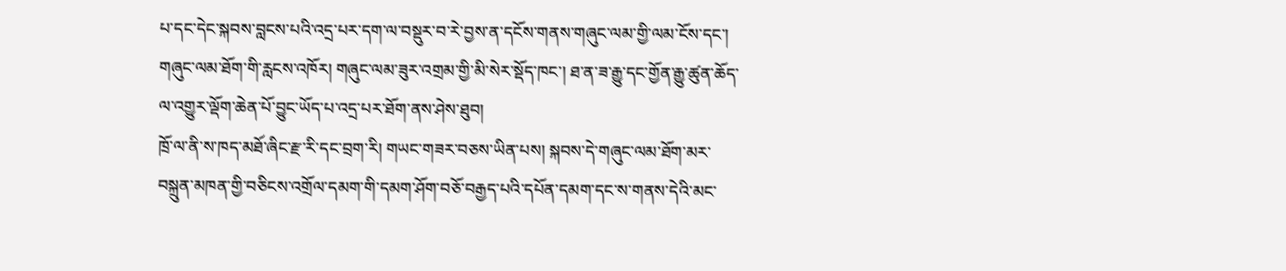པ་དང་དེང་སྐབས་བླངས་པའི་འདྲ་པར་དག་ལ་བསྡུར་བ་རེ་བྱས་ན་དངོས་གནས་གཞུང་ལམ་གྱི་ལམ་ངོས་དང་། གཞུང་ལམ་ཐོག་གི་རླངས་འཁོར། གཞུང་ལམ་ཟུར་འགྲམ་གྱི་མི་སེར་སྡོད་ཁང་། ཐ་ན་ཟ་རྒྱུ་དང་གྱོན་རྒྱུ་ཚུན་ཆོད་ལ་འགྱུར་ལྡོག་ཆེན་པོ་བྱུང་ཡོད་པ་འདྲ་པར་ཐོག་ནས་ཤེས་ཐུབ།
ཁྲོ་ལ་ནི་ས་ཁད་མཐོ་ཞིང་རྫ་རི་དང་བྲག་རི། གཡང་གཟར་བཅས་ཡིན་པས། སྐབས་དེ་གཞུང་ལམ་ཐོག་མར་བསྐྲུན་མཁན་གྱི་བཅིངས་འགྲོལ་དམག་གི་དམག་ཤོག་བཅོ་བརྒྱད་པའི་དཔོན་དམག་དང་ས་གནས་དེའི་མང་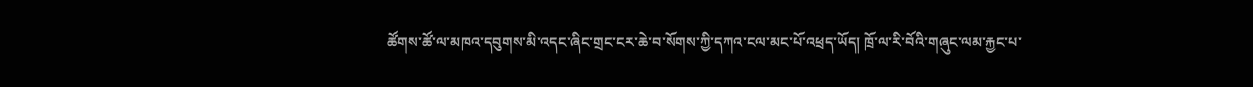ཚོགས་ཚོ་ལ་མཁའ་དབུགས་མི་འདང་ཞིང་གྲང་ངར་ཆེ་བ་སོགས་ཀྱི་དཀའ་ངལ་མང་པོ་འཕྲད་ཡོད། ཁྲོ་ལ་རི་བོའི་གཞུང་ལམ་རྐྱང་པ་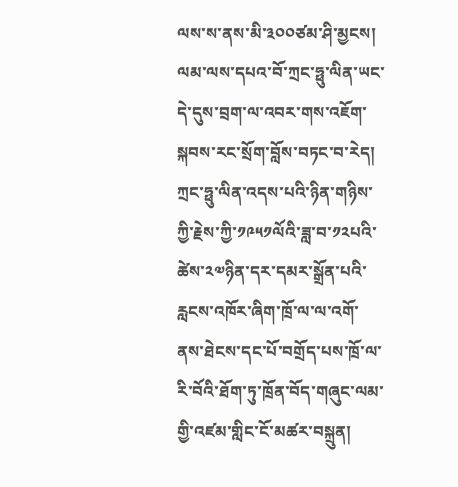ལས་ས་ནས་མི་༣༠༠ཙམ་ཤི་མྱངས། ལམ་ལས་དཔའ་བོ་ཀྲང་ཧྥུ་ལིན་ཡང་དེ་དུས་བྲག་ལ་འབར་གས་འཇོག་སྐབས་རང་སྲོག་བློས་བཏང་བ་རེད། ཀྲང་ཧྥུ་ལིན་འདས་པའི་ཉིན་གཉིས་ཀྱི་རྗེས་ཀྱི་༡༩༥༡ལོའི་ཟླ་བ་༡༢པའི་ཚེས་༢༧ཉིན་དར་དམར་སྒྲོན་པའི་རླངས་འཁོར་ཞིག་ཁྲོ་ལ་ལ་འགོ་ནས་ཐེངས་དང་པོ་བགྲོད་པས་ཁྲོ་ལ་རི་བོའི་ཐོག་ཏུ་ཁྲོན་བོད་གཞུང་ལམ་གྱི་འཛམ་གླིང་ངོ་མཚར་བསྐྲུན།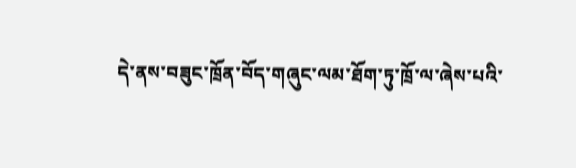དེ་ནས་བཟུང་ཁྲོན་བོད་གཞུང་ལམ་ཐོག་ཏུ་ཁྲོ་ལ་ཞེས་པའི་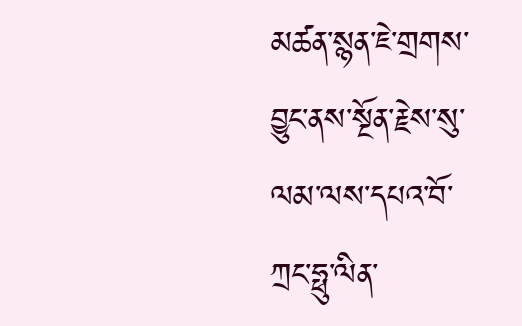མཚན་སྙན་ཇེ་གྲགས་བྱུང་ནས་སྔོན་རྗེས་སུ་ལམ་ལས་དཔའ་བོ་ཀྲང་ཧྥུ་ལིན་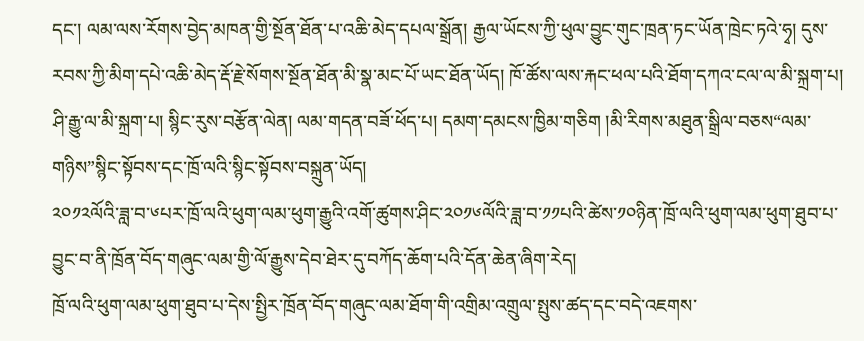དང་། ལམ་ལས་རོགས་བྱེད་མཁན་གྱི་སྔོན་ཐོན་པ་འཆི་མེད་དཔལ་སྒྲོན། རྒྱལ་ཡོངས་ཀྱི་ཕུལ་བྱུང་གུང་ཁྲན་ཏང་ཡོན་ཁྲེང་ཏའེ་ཧྭ། དུས་རབས་ཀྱི་མིག་དཔེ་འཆི་མེད་རྡོ་རྗེ་སོགས་སྔོན་ཐོན་མི་སྣ་མང་པོ་ཡང་ཐོན་ཡོད། ཁོ་ཚོས་ལས་རྐང་ཕལ་པའི་ཐོག་དཀའ་ངལ་ལ་མི་སྐྲག་པ། ཤི་རྒྱུ་ལ་མི་སྐྲག་པ། སྙིང་རུས་བརྩོན་ལེན། ལམ་གདན་བཟོ་ཕོད་པ། དམག་དམངས་ཁྱིམ་གཅིག །མི་རིགས་མཐུན་སྒྲིལ་བཅས“ལམ་གཉིས”སྙིང་སྟོབས་དང་ཁྲོ་ལའི་སྙིང་སྟོབས་བསྐྲུན་ཡོད།
༢༠༡༢ལོའི་ཟླ་བ་༦པར་ཁྲོ་ལའི་ཕུག་ལམ་ཕུག་རྒྱུའི་འགོ་ཚུགས་ཤིང་༢༠༡༦ལོའི་ཟླ་བ་༡༡པའི་ཚེས་༡༠ཉིན་ཁྲོ་ལའི་ཕུག་ལམ་ཕུག་ཐུབ་པ་བྱུང་བ་ནི་ཁྲོན་བོད་གཞུང་ལམ་གྱི་ལོ་རྒྱུས་དེབ་ཐེར་དུ་བཀོད་ཆོག་པའི་དོན་ཆེན་ཞིག་རེད།
ཁྲོ་ལའི་ཕུག་ལམ་ཕུག་ཐུབ་པ་དེས་སྤྱིར་ཁྲོན་བོད་གཞུང་ལམ་ཐོག་གི་འགྲིམ་འགྲུལ་སྤུས་ཚད་དང་བདེ་འཇགས་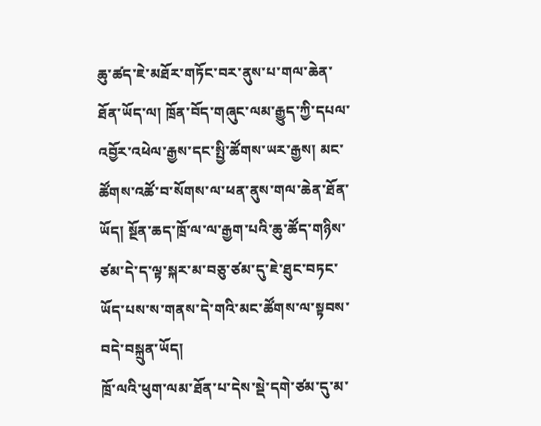ཆུ་ཚད་ཇེ་མཐོར་གཏོང་བར་ནུས་པ་གལ་ཆེན་ཐོན་ཡོད་ལ། ཁྲོན་བོད་གཞུང་ལམ་རྒྱུད་ཀྱི་དཔལ་འབྱོར་འཕེལ་རྒྱས་དང་སྤྱི་ཚོགས་ཡར་རྒྱས། མང་ཚོགས་འཚོ་བ་སོགས་ལ་ཕན་ནུས་གལ་ཆེན་ཐོན་ཡོད། སྔོན་ཆད་ཁྲོ་ལ་ལ་རྒྱག་པའི་ཆུ་ཚོད་གཉིས་ཙམ་དེ་ད་ལྟ་སྐར་མ་བཅུ་ཙམ་དུ་ཇེ་ཐུང་བཏང་ཡོད་པས་ས་གནས་དེ་གའི་མང་ཚོགས་ལ་སྟབས་བདེ་བསྐྲུན་ཡོད།
ཁྲོ་ལའི་ཕུག་ལམ་ཐོན་པ་དེས་སྡེ་དགེ་ཙམ་དུ་མ་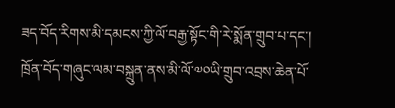ཟད་བོད་རིགས་མི་དམངས་ཀྱི་ལོ་བརྒྱ་སྟོང་གི་རེ་སྨོན་གྲུབ་པ་དང་། ཁྲོན་བོད་གཞུང་ལམ་བསྐྲུན་ནས་མི་ལོ་༧༠ཡི་གྲུབ་འབྲས་ཆེན་པོ་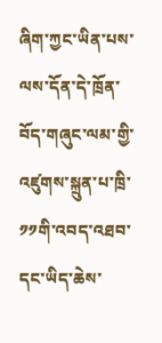ཞིག་ཀྱང་ཡིན་པས་ལས་དོན་དེ་ཁྲོན་བོད་གཞུང་ལམ་གྱི་འཛུགས་སྐྲུན་པ་ཁྲི་༡༡གི་འབད་འཐབ་དང་ཡིད་ཆེས་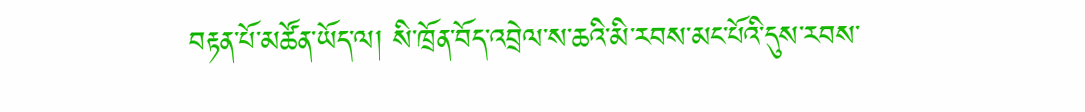བརྟན་པོ་མཚོན་ཡོད་ལ། སི་ཁྲོན་བོད་འབྲེལ་ས་ཆའི་མི་རབས་མང་པོའི་དུས་རབས་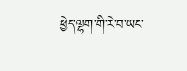ཕྱེད་ལྷག་གི་རེ་བ་ཡང་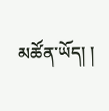མཚོན་ཡོད། །